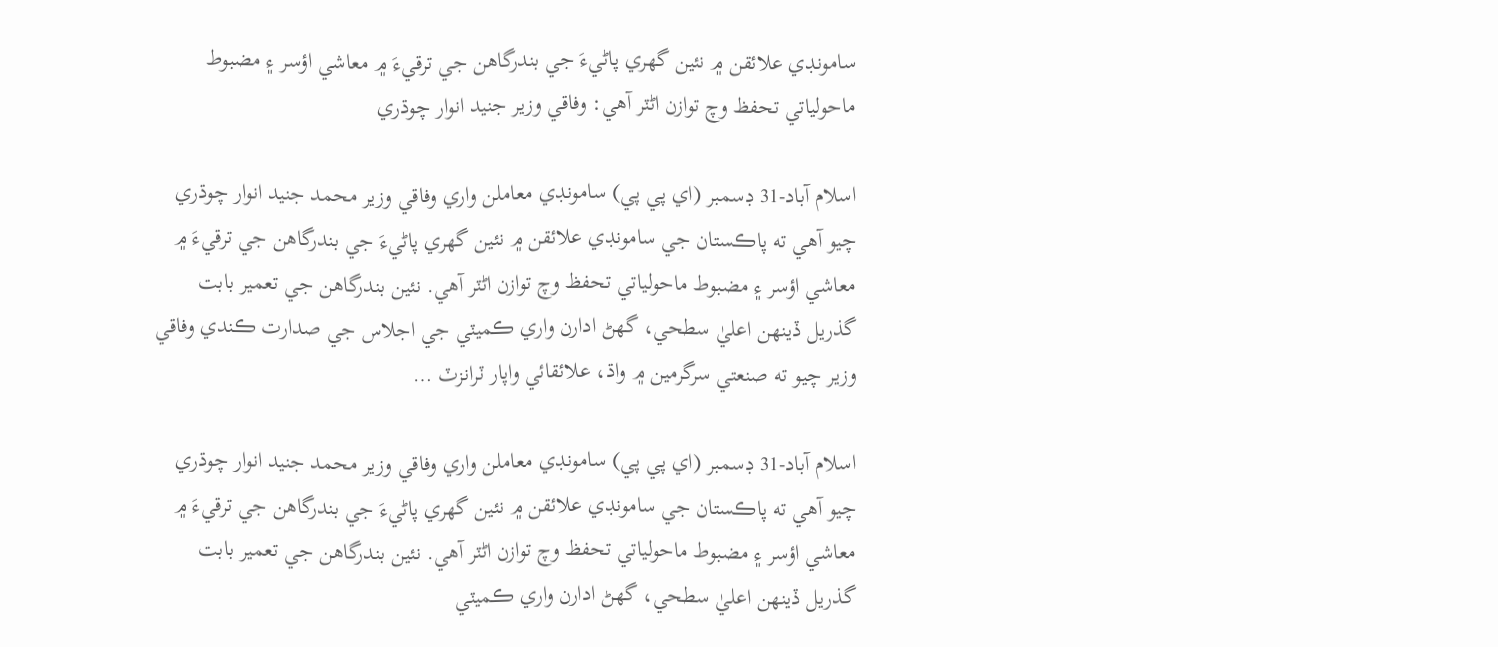سامونڊي علائقن ۾ نئين گهري پاڻيءَ جي بندرگاهن جي ترقيءَ ۾ معاشي اؤسر ۽ مضبوط ماحولياتي تحفظ وچ توازن اڻٽر آهي: وفاقي وزير جنيد انوار چوڌري

اسلام آباد-31 ڊسمبر (اي پي پي) سامونڊي معاملن واري وفاقي وزير محمد جنيد انوار چوڌري چيو آهي ته پاڪستان جي سامونڊي علائقن ۾ نئين گهري پاڻيءَ جي بندرگاهن جي ترقيءَ ۾ معاشي اؤسر ۽ مضبوط ماحولياتي تحفظ وچ توازن اڻٽر آهي. نئين بندرگاهن جي تعمير بابت گذريل ڏينهن اعليٰ سطحي، گهڻ ادارن واري ڪميٽي جي اجلاس جي صدارت ڪندي وفاقي وزير چيو ته صنعتي سرگرمين ۾ واڌ، علائقائي واپار ٽرانزٽ …

اسلام آباد-31 ڊسمبر (اي پي پي) سامونڊي معاملن واري وفاقي وزير محمد جنيد انوار چوڌري چيو آهي ته پاڪستان جي سامونڊي علائقن ۾ نئين گهري پاڻيءَ جي بندرگاهن جي ترقيءَ ۾ معاشي اؤسر ۽ مضبوط ماحولياتي تحفظ وچ توازن اڻٽر آهي. نئين بندرگاهن جي تعمير بابت گذريل ڏينهن اعليٰ سطحي، گهڻ ادارن واري ڪميٽي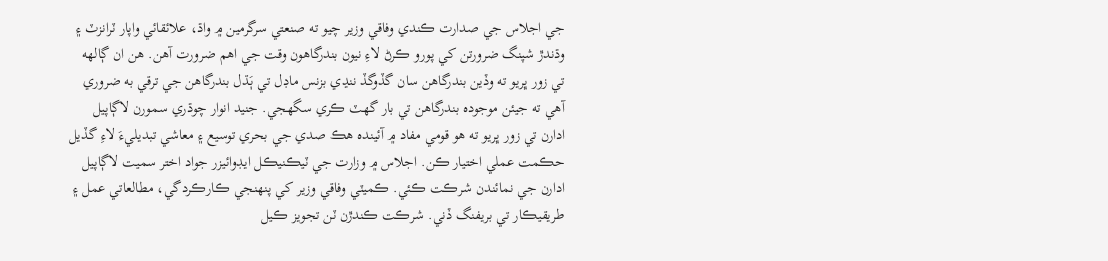جي اجلاس جي صدارت ڪندي وفاقي وزير چيو ته صنعتي سرگرمين ۾ واڌ، علائقائي واپار ٽرانزٽ ۽ وڌندڙ شپنگ ضرورتن کي پورو ڪرڻ لاءِ نيون بندرگاهون وقت جي اهم ضرورت آهن. هن ان ڳالهه تي زور ڀريو ته وڏين بندرگاهن سان گڏوگڏ ننڍي بزنس ماڊل تي ٻَڌل بندرگاهن جي ترقي به ضروري آهي ته جيئن موجوده بندرگاهن تي بار گهٽ ڪري سگهجي. جنيد انوار چوڌري سمورن لاڳاپيل ادارن تي زور ڀريو ته هو قومي مفاد ۾ آئينده هڪ صدي جي بحري توسيع ۽ معاشي تبديليءَ لاءِ گڏيل حڪمت عملي اختيار ڪن. اجلاس ۾ وزارت جي ٽيڪنيڪل ايڊوائيزر جواد اختر سميت لاڳاپيل ادارن جي نمائندن شرڪت ڪئي. ڪميٽي وفاقي وزير کي پنهنجي ڪارڪردگي، مطالعاتي عمل ۽ طريقيڪار تي بريفنگ ڏني. شرڪت ڪندڙن ٽن تجويز ڪيل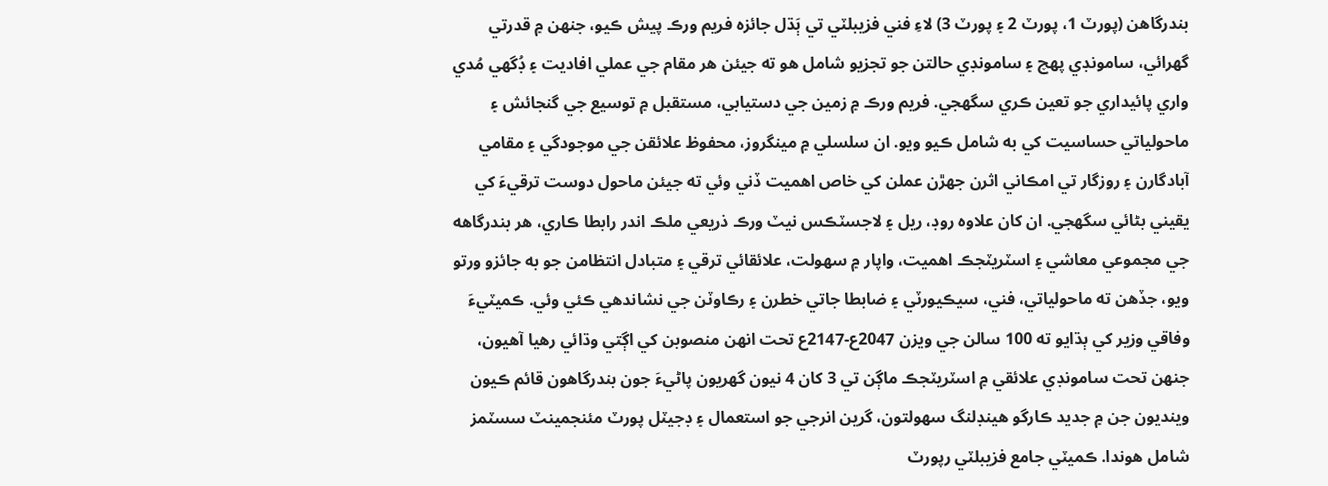بندرگاهن (پورٽ 1، پورٽ 2 ۽ پورٽ 3) لاءِ فني فزيبلٽي تي ٻَڌل جائزه فريم ورڪ پيش ڪيو، جنهن ۾ قدرتي گهرائي، سامونڊي پهچ ۽ سامونڊي حالتن جو تجزيو شامل هو ته جيئن هر مقام جي عملي افاديت ۽ ڊُگهي مُدي واري پائيداري جو تعين ڪري سگهجي. فريم ورڪ ۾ زمين جي دستيابي، مستقبل ۾ توسيع جي گنجائش ۽ ماحولياتي حساسيت کي به شامل ڪيو ويو. ان سلسلي ۾ مينگروز، محفوظ علائقن جي موجودگي ۽ مقامي آبادگارن ۽ روزگار تي امڪاني اثرن جهڙن عملن کي خاص اهميت ڏني وئي ته جيئن ماحول دوست ترقيءَ کي يقيني بڻائي سگهجي. ان کان علاوه روڊ، ريل ۽ لاجسٽڪس نيٽ ورڪ ذريعي ملڪ اندر رابطا ڪاري، هر بندرگاهه جي مجموعي معاشي ۽ اسٽريٽجڪ اهميت، واپار ۾ سهولت، علائقائي ترقي ۽ متبادل انتظامن جو به جائزو ورتو ويو، جڏهن ته ماحولياتي، فني، سيڪيورٽي ۽ ضابطا جاتي خطرن ۽ رڪاوٽن جي نشاندهي ڪئي وئي. ڪميٽيءَ وفاقي وزير کي ٻڌايو ته 100 سالن جي ويزن 2047ع-2147ع تحت انهن منصوبن کي اڳتي وڌائي رهيا آهيون، جنهن تحت سامونڊي علائقي ۾ اسٽريٽجڪ ماڳن تي 3 کان 4 نيون گهريون پاڻيءَ جون بندرگاهون قائم ڪيون وينديون جن ۾ جديد ڪارگو هينڊلنگ سهولتون، گرين انرجي جو استعمال ۽ ڊجيٽل پورٽ مئنجمينٽ سسٽمز شامل هوندا. ڪميٽي جامع فزيبلٽي رپورٽ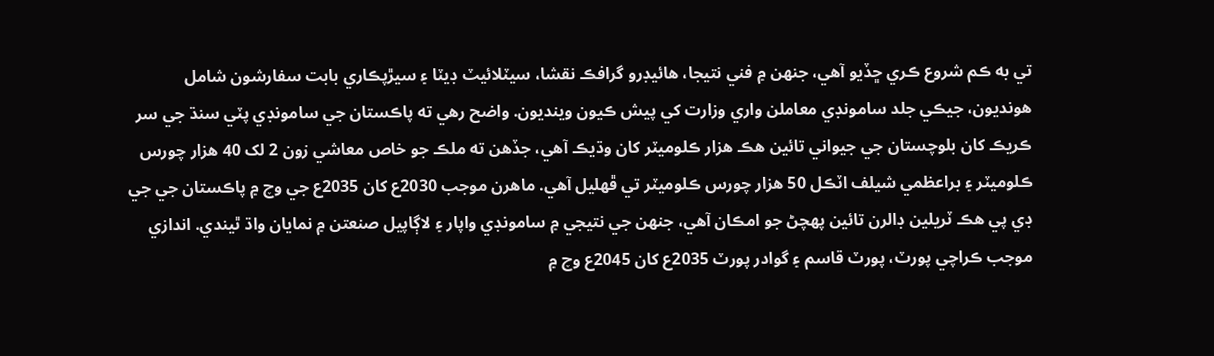تي به ڪم شروع ڪري ڇڏيو آهي، جنهن ۾ فني نتيجا، هائيڊرو گرافڪ نقشا، سيٽلائيٽ ڊيٽا ۽ سيڙپڪاري بابت سفارشون شامل هونديون، جيڪي جلد سامونڊي معاملن واري وزارت کي پيش ڪيون وينديون. واضح رهي ته پاڪستان جي سامونڊي پٽي سنڌ جي سر ڪريڪ کان بلوچستان جي جيواني تائين هڪ هزار ڪلوميٽر کان وڌيڪ آهي، جڏهن ته ملڪ جو خاص معاشي زون 2 لک 40 هزار چورس ڪلوميٽر ۽ براعظمي شيلف اٽڪل 50 هزار چورس ڪلوميٽر تي ڦهليل آهي. ماهرن موجب 2030ع کان 2035ع جي وچ ۾ پاڪستان جي جي ڊي پي هڪ ٽريلين ڊالرن تائين پهچڻ جو امڪان آهي، جنهن جي نتيجي ۾ سامونڊي واپار ۽ لاڳاپيل صنعتن ۾ نمايان واڌ ٿيندي. اندازي موجب ڪراچي پورٽ، پورٽ قاسم ۽ گوادر پورٽ 2035ع کان 2045ع وچ ۾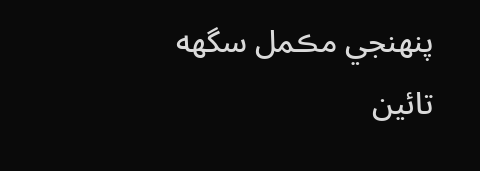پنهنجي مڪمل سگهه تائين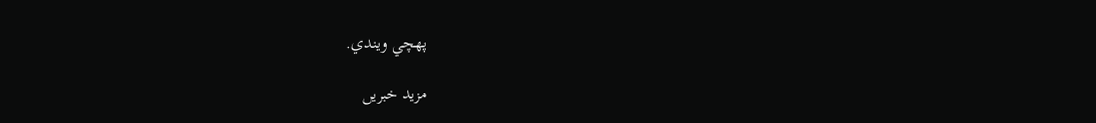پهچي ويندي.

مزید خبریں